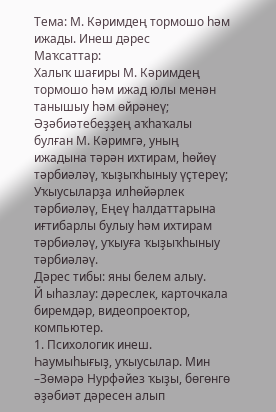Тема: М. Кәримдең тормошо һәм ижады. Инеш дәрес
Маҡсаттар:
Халыҡ шағиры М. Кәримдең тормошо һәм ижад юлы менән танышыу һәм өйрәнеү;
Әҙәбиәтебеҙҙең аҡһаҡалы булған М. Кәримгә, уның ижадына тәрән ихтирам, һөйөү тәрбиәләү, ҡыҙыҡһыныу үҫтереү;
Уҡыусыларҙа илһөйәрлек тәрбиәләү, Еңеү һалдаттарына иғтибарлы булыу һәм ихтирам тәрбиәләү, уҡыуға ҡыҙыҡһыныу тәрбиәләү.
Дәрес тибы: яны белем алыу.
Й ыһазлау: дәреслек, карточкала биремдәр, видеопроектор, компьютер.
1. Психологик инеш. Һаумыһығыҙ, уҡыусылар. Мин –Зөмәрә Нурфәйез ҡыҙы, бөгөнгө әҙәбиәт дәресен алып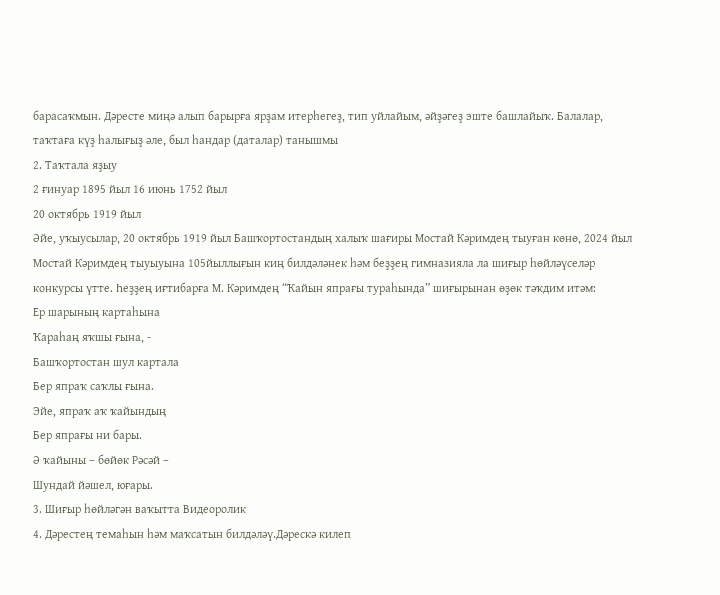барасаҡмын. Дәресте миңә алып барырға ярҙам итерһегеҙ, тип уйлайым, әйҙәгеҙ эште башлайыҡ. Балалар, таҡтаға күҙ һалығыҙ әле, был һандар (даталар) танышмы
2. Таҡтала яҙыу
2 ғинуар 1895 йыл 16 июнь 1752 йыл
20 октябрь 1919 йыл
Әйе, уҡыусылар, 20 октябрь 1919 йыл Башҡортостандың халыҡ шағиры Мостай Кәримдең тыуған көнө, 2024 йыл Мостай Кәримдең тыуыуына 105йыллығын киң билдәләнек һәм беҙҙең гимназияла ла шиғыр һөйләүселәр конкурсы үтте. Һеҙҙең иғтибарға М. Кәримдең “Ҡайын япрағы тураһында” шиғырынан өҙөк тәҡдим итәм:
Ер шарының картаһына
Ҡараһаң яҡшы ғына, -
Башҡортостан шул картала
Бер япраҡ саҡлы ғына.
Эйе, япраҡ аҡ ҡайындың
Бер япрағы ни бары.
Ә ҡайыны – бөйөк Рәсәй –
Шундай йәшел, юғары.
3. Шиғыр һөйләгән ваҡытта Видеоролик
4. Дәрестең темаһын һәм маҡсатын билдәләү.Дәрескә килеп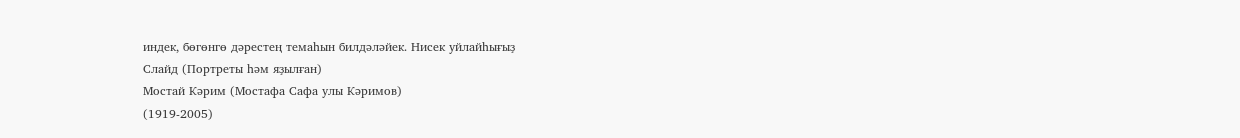индек, бөгөнгө дәрестең темаһын билдәләйек. Нисек уйлайһығыҙ
Слайд (Портреты һәм яҙылған)
Мостай Кәрим (Мостафа Сафа улы Кәримов)
(1919-2005)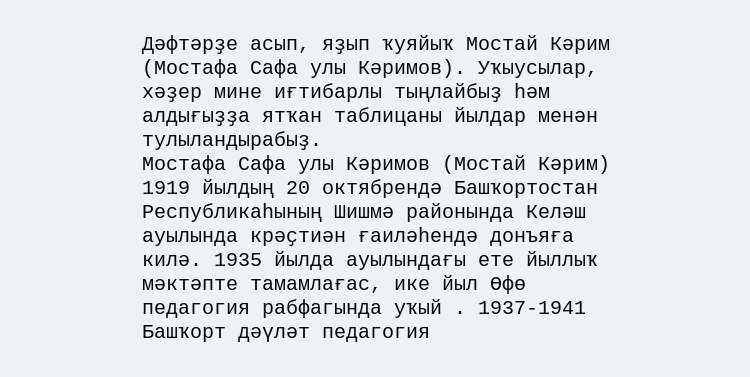Дәфтәрҙе асып, яҙып ҡуяйыҡ Мостай Кәрим (Мостафа Сафа улы Кәримов). Уҡыусылар, хәҙер мине иғтибарлы тыңлайбыҙ һәм алдығыҙҙа ятҡан таблицаны йылдар менән тулыландырабыҙ.
Мостафа Сафа улы Кәримов (Мостай Кәрим) 1919 йылдың 20 октябрендә Башҡортостан Республикаһының Шишмә районында Келәш ауылында крәҫтиән ғаиләһендә донъяға килә. 1935 йылда ауылындағы ете йыллыҡ мәктәпте тамамлағас, ике йыл Өфө педагогия рабфагында уҡый . 1937-1941 Башҡорт дәүләт педагогия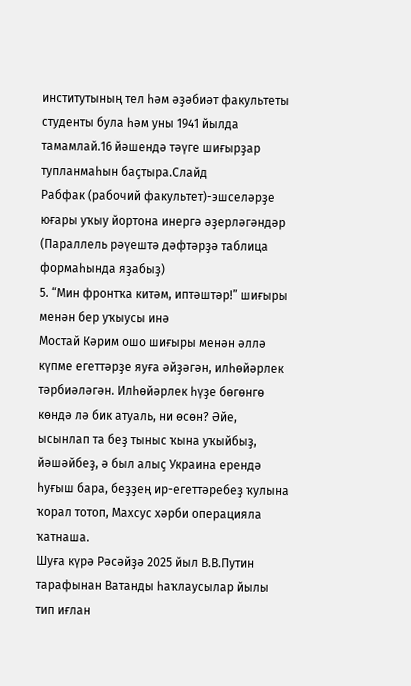институтының тел һәм әҙәбиәт факультеты студенты була һәм уны 1941 йылда тамамлай.16 йәшендә тәүге шиғырҙар тупланмаһын баҫтыра.Слайд
Рабфак (рабочий факультет)-эшселәрҙе юғары уҡыу йортона инергә әҙерләгәндәр
(Параллель рәүештә дәфтәрҙә таблица формаһында яҙабыҙ)
5. “Мин фронтҡа китәм, иптәштәр!” шиғыры менән бер уҡыусы инә
Мостай Кәрим ошо шиғыры менән әллә күпме егеттәрҙе яуға әйҙәгән, илһөйәрлек тәрбиәләгән. Илһөйәрлек һүҙе бөгөнгө көндә лә бик атуаль, ни өсөн? Әйе, ысынлап та беҙ тыныс ҡына уҡыйбыҙ, йәшәйбеҙ, ә был алыҫ Украина ерендә һуғыш бара, беҙҙең ир-егеттәребеҙ ҡулына ҡорал тотоп, Махсус хәрби операцияла ҡатнаша.
Шуға күрә Рәсәйҙә 2025 йыл В.В.Путин тарафынан Ватанды һаҡлаусылар йылы тип иғлан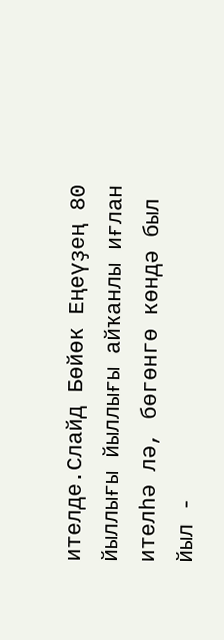ителде.Слайд Бөйөк Еңеүҙең 80 йыллығы йыллығы айҡанлы иғлан ителһә лә, бөгөнгө көндә был йыл -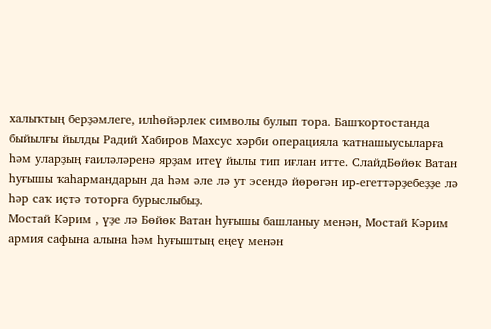халыҡтың берҙәмлеге, илһөйәрлек символы булып тора. Башҡортостанда быйылғы йылды Радий Хабиров Махсус хәрби операцияла ҡатнашыусыларға һәм уларҙың ғаиләләренә ярҙам итеү йылы тип иғлан итте. СлайдБөйөк Ватан һуғышы ҡаһармандарын да һәм әле лә ут эсендә йөрөгән ир-егеттәрҙебеҙҙе лә һәр саҡ иҫтә тоторға бурыслыбыҙ.
Мостай Кәрим , үҙе лә Бөйөк Ватан һуғышы башланыу менән, Мостай Кәрим армия сафына алына һәм һуғыштың еңеү менән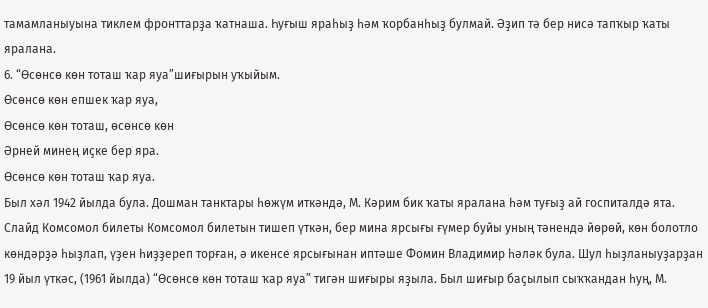тамамланыуына тиклем фронттарҙа ҡатнаша. Һуғыш яраһыҙ һәм ҡорбанһыҙ булмай. Әҙип тә бер нисә тапҡыр ҡаты яралана.
6. “Өсөнсө көн тоташ ҡар яуа”шиғырын уҡыйым.
Өсөнсө көн епшек ҡар яуа,
Өсөнсө көн тоташ, өсөнсө көн
Әрней минең иҫке бер яра.
Өсөнсө көн тоташ ҡар яуа.
Был хәл 1942 йылда була. Дошман танктары һөжүм иткәндә, М. Кәрим бик ҡаты яралана һәм туғыҙ ай госпиталдә ята. Слайд Комсомол билеты Комсомол билетын тишеп үткән, бер мина ярсығы ғүмер буйы уның тәнендә йөрөй, көн болотло көндәрҙә һыҙлап, үҙен һиҙҙереп торған, ә икенсе ярсығынан иптәше Фомин Владимир һәләк була. Шул һыҙланыуҙарҙан 19 йыл үткәс, (1961 йылда) “Өсөнсө көн тоташ ҡар яуа” тигән шиғыры яҙыла. Был шиғыр баҫылып сыҡҡандан һуң, М.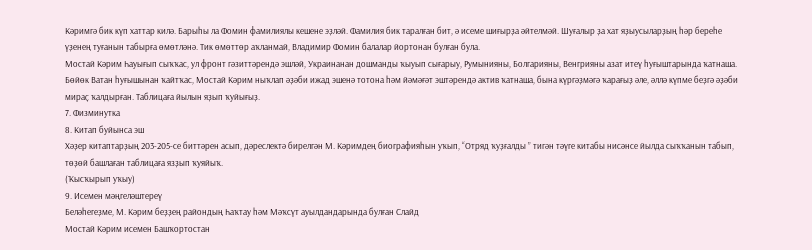Кәримгә бик күп хаттар килә. Барыһы ла Фомин фамилиялы кешене эҙләй. Фамилия бик таралған бит, ә исеме шиғырҙа әйтелмәй. Шуғалыр ҙа хат яҙыусыларҙың һәр береһе үҙенең туғанын табырға өмөтләнә. Тик өмөттөр аҡланмай, Владимир Фомин балалар йортонан булған була.
Мостай Кәрим Һауығып сыҡҡас, ул фронт гәзиттәрендә эшләй, Украинанан дошманды ҡыуып сығарыу, Румынияны, Болгарияны, Венгрияны азат итеү һуғыштарында ҡатнаша. Бөйөк Ватан һуғышынан ҡайтҡас, Мостай Кәрим ныҡлап әҙәби ижад эшенә тотона һәм йәмәғәт эштәрендә актив ҡатнаша, бына күргәҙмәгә ҡарағыҙ әле, әллә күпме беҙгә әҙәби мираҫ ҡалдырған. Таблицаға йылын яҙып ҡуйығыҙ.
7. Физминутка
8. Китап буйынса эш
Хәҙер китаптарҙың 203-205-се биттәрен асып, дәреслектә бирелгән М. Кәримдең биографияһын уҡып, “Отряд ҡуҙғалды ” тигән тәүге китабы нисәнсе йылда сыҡҡанын табып, төҙөй башлаған таблицаға язҙып ҡуяйыҡ.
(Ҡысҡырып уҡыу)
9. Исемен мәңгеләштереү
Беләһегеҙме, М. Кәрим беҙҙең райондың Һаҡтау һәм Мәҡсүт ауылдандарында булған Слайд
Мостай Кәрим исемен Башҡортостан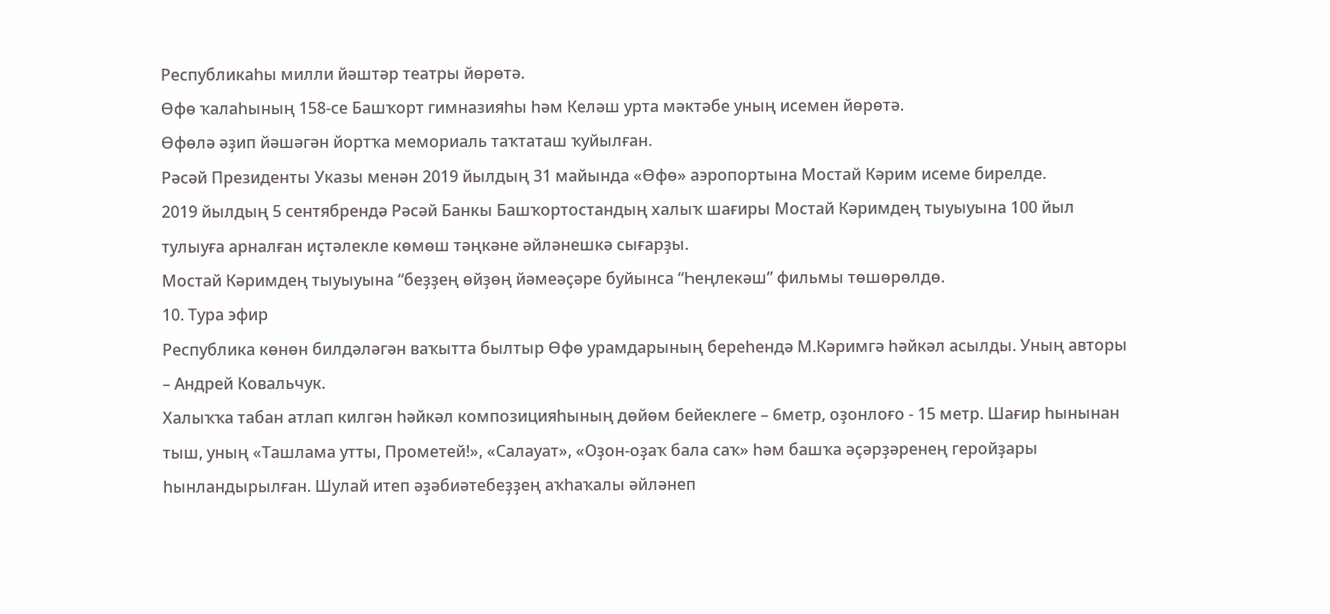Республикаhы милли йәштәр театры йөрөтә.
Өфө ҡалаһының 158-се Башҡорт гимназияһы һәм Келәш урта мәктәбе уның исемен йөрөтә.
Өфөлә әҙип йәшәгән йортҡа мемориаль таҡтаташ ҡуйылған.
Рәсәй Президенты Указы менән 2019 йылдың 31 майында «Өфө» аэропортына Мостай Кәрим исеме бирелде.
2019 йылдың 5 сентябрендә Рәсәй Банкы Башҡортостандың халыҡ шағиры Мостай Кәримдең тыуыуына 100 йыл тулыуға арналған иҫтәлекле көмөш тәңкәне әйләнешкә сығарҙы.
Мостай Кәримдең тыуыуына “беҙҙең өйҙөң йәмеәҫәре буйынса “Һеңлекәш” фильмы төшөрөлдө.
10. Тура эфир
Республика көнөн билдәләгән ваҡытта былтыр Өфө урамдарының береһендә М.Кәримгә һәйкәл асылды. Уның авторы – Андрей Ковальчук.
Халыҡҡа табан атлап килгән һәйкәл композицияһының дөйөм бейеклеге – 6метр, оҙонлоғо - 15 метр. Шағир һынынан тыш, уның «Ташлама утты, Прометей!», «Салауат», «Оҙон-оҙаҡ бала саҡ» һәм башҡа әҫәрҙәренең геройҙары һынландырылған. Шулай итеп әҙәбиәтебеҙҙең аҡһаҡалы әйләнеп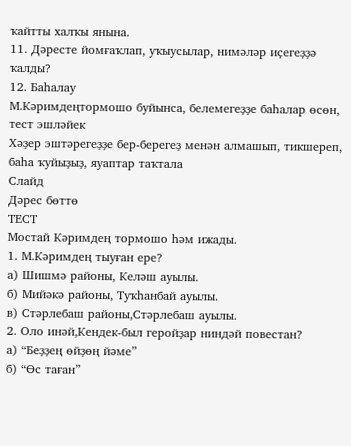ҡайтты халҡы янына.
11. Дәресте йомғаҡлап, уҡыусылар, нимәләр иҫегеҙҙә ҡалды?
12. Баһалау
М.Кәримдеңтормошо буйынса, белемегеҙҙе баһалар өсөн, тест эшләйек
Хәҙер эштәрегеҙҙе бер-берегеҙ менән алмашып, тикшереп, баһа ҡуйыҙыҙ, яуаптар таҡтала
Слайд
Дәрес бөттө
ТЕСТ
Мостай Кәримдең тормошо һәм ижады.
1. М.Кәримдең тыуған ере?
а) Шишмә районы, Келәш ауылы.
б) Мийәкә районы, Туҡһанбай ауылы.
в) Стәрлебаш районы,Стәрлебаш ауылы.
2. Оло инәй,Кендек-был геройҙар ниндәй повестан?
а) “Беҙҙең өйҙөң йәме”
б) “Өс таған”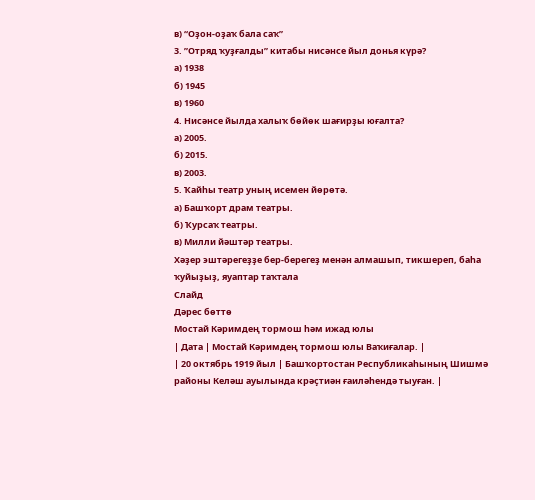в) “Оҙон-оҙаҡ бала саҡ”
3. ”Отряд ҡуҙғалды” китабы нисәнсе йыл донья күрә?
а) 1938
б) 1945
в) 1960
4. Нисәнсе йылда халыҡ бөйөк шағирҙы юғалта?
а) 2005.
б) 2015.
в) 2003.
5. Ҡайһы театр уның исемен йөрөтә.
а) Башҡорт драм театры.
б) Ҡурсаҡ театры.
в) Милли йәштәр театры.
Хәҙер эштәрегеҙҙе бер-берегеҙ менән алмашып, тикшереп, баһа ҡуйыҙыҙ, яуаптар таҡтала
Слайд
Дәрес бөттө
Мостай Кәримдең тормош һәм ижад юлы
| Дата | Мостай Кәримдең тормош юлы Ваҡиғалар. |
| 20 октябрь 1919 йыл | Башҡортостан Республикаһының Шишмә районы Келәш ауылында крәҫтиән ғаиләһендә тыуған. |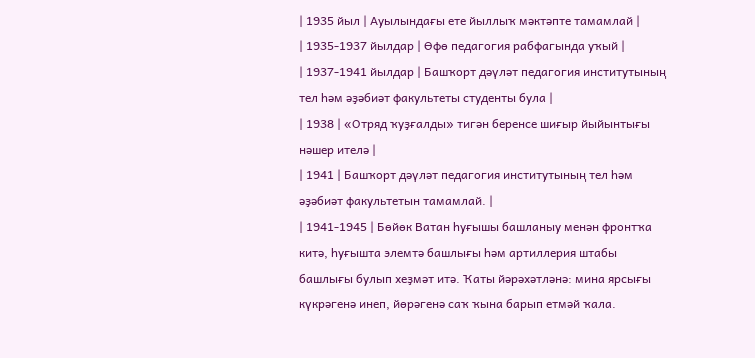| 1935 йыл | Ауылындағы ете йыллыҡ мәктәпте тамамлай |
| 1935-1937 йылдар | Өфө педагогия рабфагында уҡый |
| 1937-1941 йылдар | Башҡорт дәүләт педагогия институтының тел һәм әҙәбиәт факультеты студенты була |
| 1938 | «Отряд ҡуҙғалды» тигән беренсе шиғыр йыйынтығы нәшер ителә |
| 1941 | Башҡорт дәүләт педагогия институтының тел һәм әҙәбиәт факультетын тамамлай. |
| 1941-1945 | Бөйөк Ватан һуғышы башланыу менән фронтҡа китә, һуғышта элемтә башлығы һәм артиллерия штабы башлығы булып хеҙмәт итә. Ҡаты йәрәхәтләнә: мина ярсығы күкрәгенә инеп, йөрәгенә саҡ ҡына барып етмәй ҡала.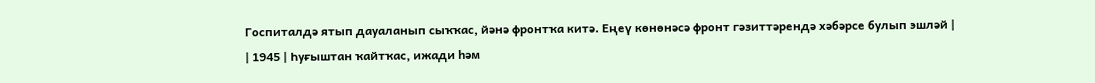Госпиталдә ятып дауаланып сыҡҡас, йәнә фронтҡа китә. Еңеү көнөнәсә фронт гәзиттәрендә хәбәрсе булып эшләй |
| 1945 | Һуғыштан ҡайтҡас, ижади һәм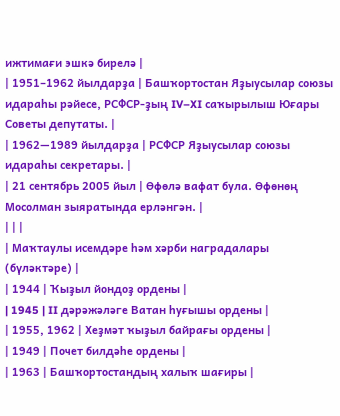ижтимағи эшкә бирелә |
| 1951–1962 йылдарҙа | Башҡортостан Яҙыусылар союзы идараһы рәйесе, РСФСР-ҙың IV–XI саҡырылыш Юғары Советы депутаты. |
| 1962—1989 йылдарҙа | РСФСР Яҙыусылар союзы идараһы секретары. |
| 21 сентябрь 2005 йыл | Өфөлә вафат була. Өфөнөң Мосолман зыяратында ерләнгән. |
| | |
| Маҡтаулы исемдәре һәм хәрби наградалары (бүләктәре) |
| 1944 | Ҡыҙыл йондоҙ ордены |
| 1945 | II дәрәжәләге Ватан һуғышы ордены |
| 1955, 1962 | Хеҙмәт ҡыҙыл байрағы ордены |
| 1949 | Почет билдәһе ордены |
| 1963 | Башҡортостандың халыҡ шағиры |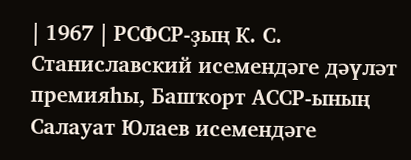| 1967 | РСФСР‑ҙың К. С. Станиславский исемендәге дәүләт премияһы, Башҡорт АССР-ының Салауат Юлаев исемендәге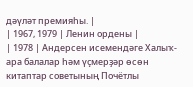дәүләт премияһы. |
| 1967, 1979 | Ленин ордены |
| 1978 | Андерсен исемендәге Халыҡ-ара балалар һәм үҫмерҙәр өсөн китаптар советының Почётлы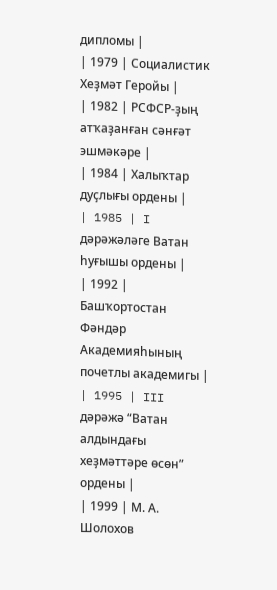дипломы |
| 1979 | Социалистик Хеҙмәт Геройы |
| 1982 | РСФСР-ҙың атҡаҙанған сәнғәт эшмәкәре |
| 1984 | Халыҡтар дуҫлығы ордены |
| 1985 | I дәрәжәләге Ватан һуғышы ордены |
| 1992 | Башҡортостан Фәндәр Академияһының почетлы академигы |
| 1995 | III дәрәжә “Ватан алдындағы хеҙмәттәре өсөн” ордены |
| 1999 | М. А. Шолохов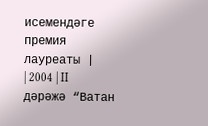исемендәге премия лауреаты |
| 2004 | II дәрәжә “Ватан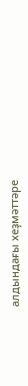алдындағы хеҙмәттәре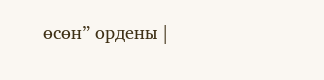өсөн” ордены |